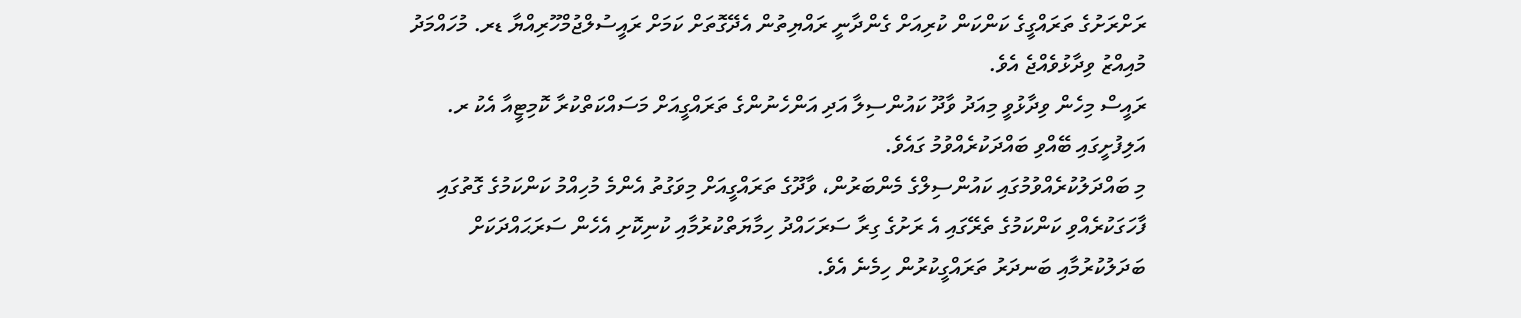ރަށްރަށުގެ ތަރައްގީގެ ކަންކަން ކުރިއަށް ގެންދާނީ ރައްޔިތުން އެދޭގޮތަށް ކަމަށް ރައީސުލްޖުމްހޫރިއްޔާ ޑރ. މުހައްމަދު މުއިއްޒު ވިދާޅުވެއްޖެ އެވެ.
ރައީސް މިހެން ވިދާޅުވީ މިއަދު ވާދޫ ކައުންސިލާ އަދި އަންހެނުންގެ ތަރައްގީއަށް މަސައްކަތްކުރާ ކޮމިޓީއާ އެކު ރ. އަލިފުށީގައި ބޭއްވި ބައްދަކުރެއްވުމު ގައެވެ.
މި ބައްދަލުކުރެއްވުމުގައި ކައުންސިލްގެ މެންބަރުން، ވާދޫގެ ތަރައްގީއަށް މިވަގުތު އެންމެ މުހިއްމު ކަންކަމުގެ ގޮތުގައި ފާހަގަކުރެއްވި ކަންކަމުގެ ތެރޭގައި އެ ރަށުގެ ގިރާ ސަރަހައްދު ހިމާޔަތްކުރުމާއި ކުނިކޮށި އެހެން ސަރަޙައްދަކަށް ބަދަލުކުރުމާއި ބަނދަރު ތަރައްގީކުރުން ހިމެނެ އެވެ.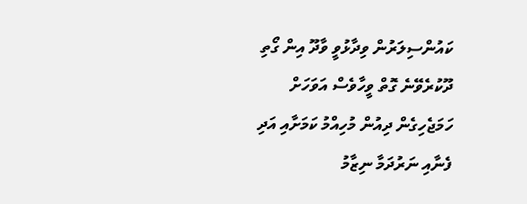ކައުންސިލަރުން ވިދާޅުވީ ވާދޫ އިން ގޯތި ދޫކުރެވޭނެ ގޮތް ވީހާވެސް އަވަހަށް ހަމަޖެހިގެން ދިއުން މުހިއްމު ކަމަށާއި އަދި ފެނާއި ނަރުދަމާ ނިޒާމު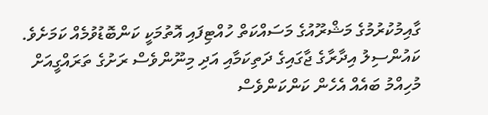ގާއިމުކުރުމުގެ މަޝްރޫއުގެ މަސައްކަތް ހުއްޓިފައި އޮތުމަކީ ކަންބޮޑުވުމެއް ކަމަށެވެ. ކައުންސިލު އިދާރާގެ ޖާގައިގެ ދަތިކަމާއި އަދި މިނޫންވެސް ރަށުގެ ތަރައްގީއަށް މުހިއްމު ބައެއް އެހެން ކަންކަންވެސް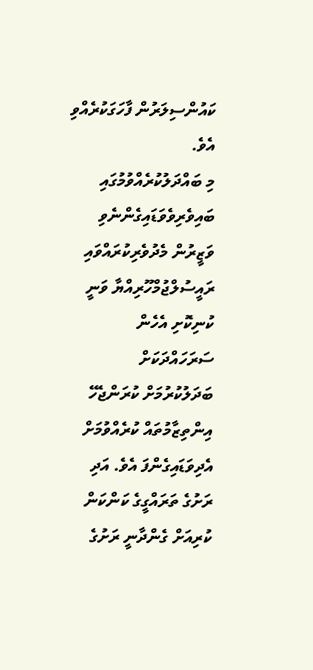ކައުންސިލަރުން ފާހަގަކުރެއްވި އެވެ.
މި ބައްދަލުކުރެއްވުމުގައި ބައިވެރިވެވަޑައިގެންނެވި ވަޒީރުން މެދުވެރިކުރައްވައި ރައީސުލްޖުމްހޫރިއްޔާ ވަނީ ކުނިކޮށި އެހެން ސަރަހައްދަކަށް ބަދަލުކުރުމަށް ކުރަންޖެހޭ އިންތިޒާމުތައް ކުރެއްވުމަށް އެދިވަޑައިގެންފަ އެވެ. އަދި ރަށުގެ ތަރައްގީގެ ކަންކަން ކުރިއަށް ގެންދާނީ ރަށުގެ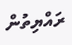ރައްޔިތުން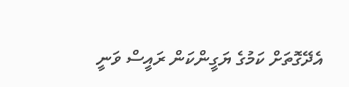އެދޭގޮތަށް ކަމުގެ ޔަގީންކަން ރައީސް ވަނީ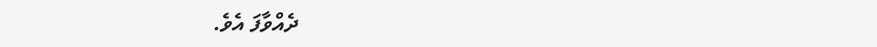ދެއްވާފަ އެވެ.